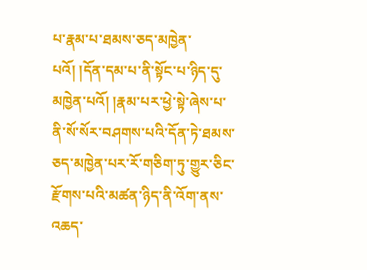པ་རྣམ་པ་ཐམས་ཅད་མཁྱེན་པའོ། །དོན་དམ་པ་ནི་སྟོང་པ་ཉིད་དུ་མཁྱེན་པའོ། །རྣམ་པར་ཕྱེ་སྟེ་ཞེས་པ་ནི་སོ་སོར་བཤགས་པའི་དོན་ཏེ་ཐམས་ཅད་མཁྱེན་པར་རོ་གཅིག་ཏུ་གྱུར་ཅིང་རྫོགས་པའི་མཚན་ཉིད་ནི་འོག་ནས་འཆད་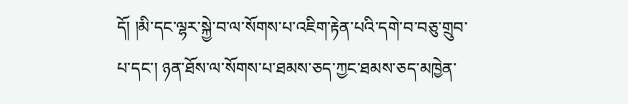དོ། །མི་དང་ལྷར་སྐྱེ་བ་ལ་སོགས་པ་འཇིག་རྟེན་པའི་དགེ་བ་བཅུ་གྲུབ་པ་དང་། ཉན་ཐོས་ལ་སོགས་པ་ཐམས་ཅད་ཀྱང་ཐམས་ཅད་མཁྱེན་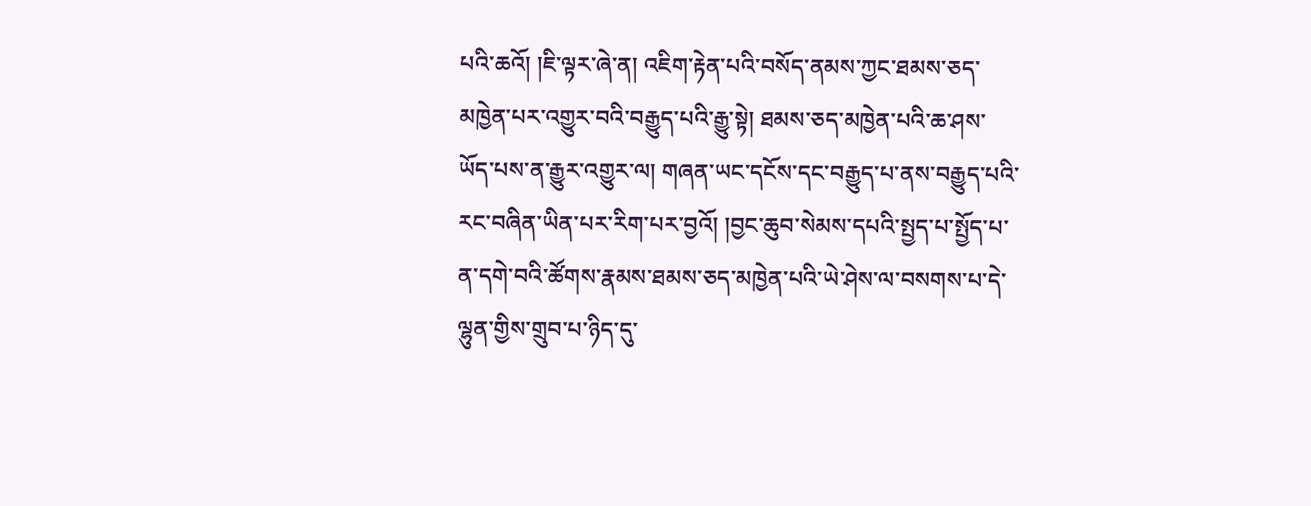པའི་ཆའོ། །ཇི་ལྟར་ཞེ་ན། འཇིག་རྟེན་པའི་བསོད་ནམས་ཀྱང་ཐམས་ཅད་མཁྱེན་པར་འགྱུར་བའི་བརྒྱུད་པའི་རྒྱུ་སྟེ། ཐམས་ཅད་མཁྱེན་པའི་ཆ་ཤས་ཡོད་པས་ན་རྒྱུར་འགྱུར་ལ། གཞན་ཡང་དངོས་དང་བརྒྱུད་པ་ནས་བརྒྱུད་པའི་རང་བཞིན་ཡིན་པར་རིག་པར་བྱའོ། །བྱང་ཆུབ་སེམས་དཔའི་སྤྱད་པ་སྤྱོད་པ་ན་དགེ་བའི་ཚོགས་རྣམས་ཐམས་ཅད་མཁྱེན་པའི་ཡེ་ཤེས་ལ་བསགས་པ་དེ་ལྷུན་གྱིས་གྲུབ་པ་ཉིད་དུ་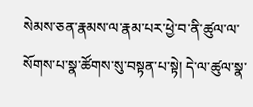སེམས་ཅན་རྣམས་ལ་རྣམ་པར་ཕྱེ་བ་ནི་ཚུལ་ལ་སོགས་པ་སྣ་ཚོགས་སུ་བསྟན་པ་སྟེ། དེ་ལ་ཚུལ་སྣ་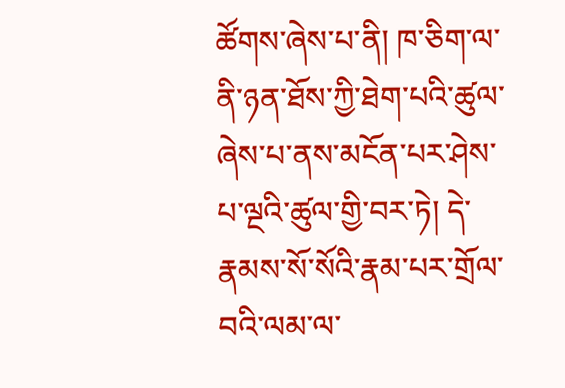ཚོགས་ཞེས་པ་ནི། ཁ་ཅིག་ལ་ནི་ཉན་ཐོས་ཀྱི་ཐེག་པའི་ཚུལ་ཞེས་པ་ནས་མངོན་པར་ཤེས་པ་ལྔའི་ཚུལ་གྱི་བར་ཏེ། དེ་རྣམས་སོ་སོའི་རྣམ་པར་གྲོལ་བའི་ལམ་ལ་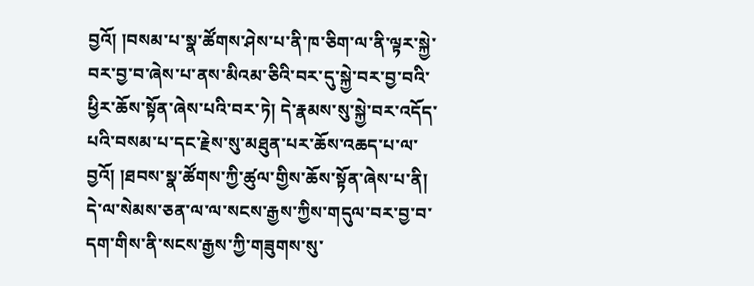བྱའོ། །བསམ་པ་སྣ་ཚོགས་ཤེས་པ་ནི་ཁ་ཅིག་ལ་ནི་ལྟར་སྐྱེ་བར་བྱ་བ་ཞེས་པ་ནས་མིའམ་ཅིའི་བར་དུ་སྐྱེ་བར་བྱ་བའི་ཕྱིར་ཆོས་སྟོན་ཞེས་པའི་བར་ཏེ། དེ་རྣམས་སུ་སྐྱེ་བར་འདོད་པའི་བསམ་པ་དང་རྗེས་སུ་མཐུན་པར་ཆོས་འཆད་པ་ལ་བྱའོ། །ཐབས་སྣ་ཚོགས་ཀྱི་ཚུལ་གྱིས་ཆོས་སྟོན་ཞེས་པ་ནི། དེ་ལ་སེམས་ཅན་ལ་ལ་སངས་རྒྱས་ཀྱིས་གདུལ་བར་བྱ་བ་དག་གིས་ནི་སངས་རྒྱས་ཀྱི་གཟུགས་སུ་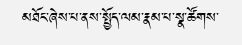མཐོང་ཞེས་པ་ནས་སྤྱོད་ལམ་རྣམ་པ་སྣ་ཚོགས་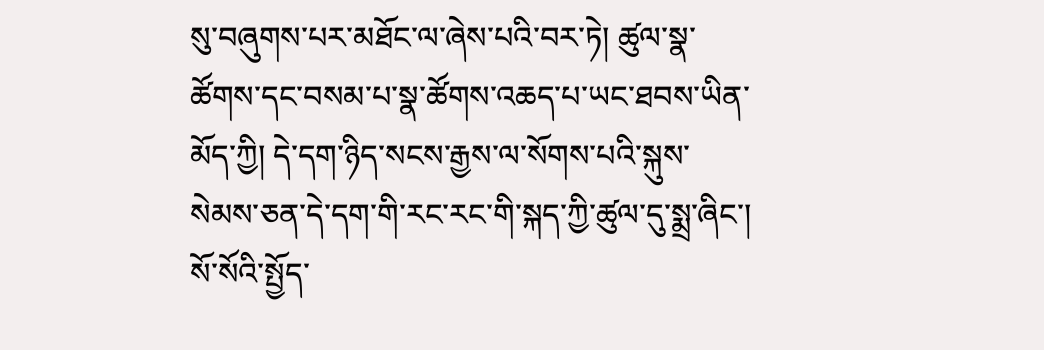སུ་བཞུགས་པར་མཐོང་ལ་ཞེས་པའི་བར་ཏེ། ཚུལ་སྣ་ཚོགས་དང་བསམ་པ་སྣ་ཚོགས་འཆད་པ་ཡང་ཐབས་ཡིན་མོད་ཀྱི། དེ་དག་ཉིད་སངས་རྒྱས་ལ་སོགས་པའི་སྐུས་སེམས་ཅན་དེ་དག་གི་རང་རང་གི་སྐད་ཀྱི་ཚུལ་དུ་སྨྲ་ཞིང་། སོ་སོའི་སྤྱོད་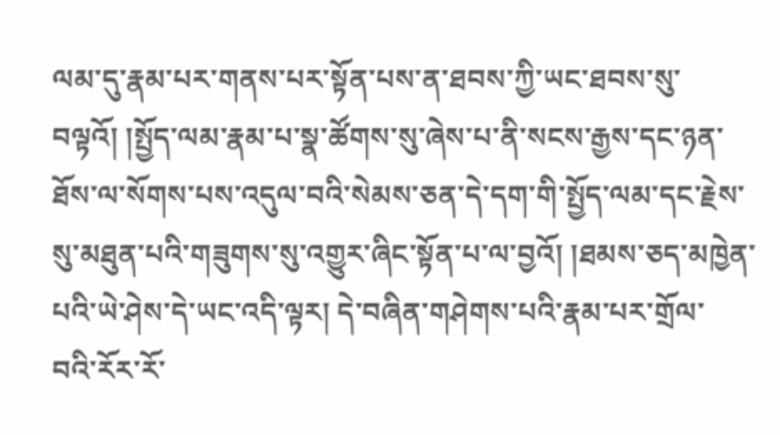ལམ་དུ་རྣམ་པར་གནས་པར་སྟོན་པས་ན་ཐབས་ཀྱི་ཡང་ཐབས་སུ་བལྟའོ། །སྤྱོད་ལམ་རྣམ་པ་སྣ་ཚོགས་སུ་ཞེས་པ་ནི་སངས་རྒྱས་དང་ཉན་ཐོས་ལ་སོགས་པས་འདུལ་བའི་སེམས་ཅན་དེ་དག་གི་སྤྱོད་ལམ་དང་རྗེས་སུ་མཐུན་པའི་གཟུགས་སུ་འགྱུར་ཞིང་སྟོན་པ་ལ་བྱའོ། །ཐམས་ཅད་མཁྱེན་པའི་ཡེ་ཤེས་དེ་ཡང་འདི་ལྟར། དེ་བཞིན་གཤེགས་པའི་རྣམ་པར་གྲོལ་
བའི་རོར་རོ་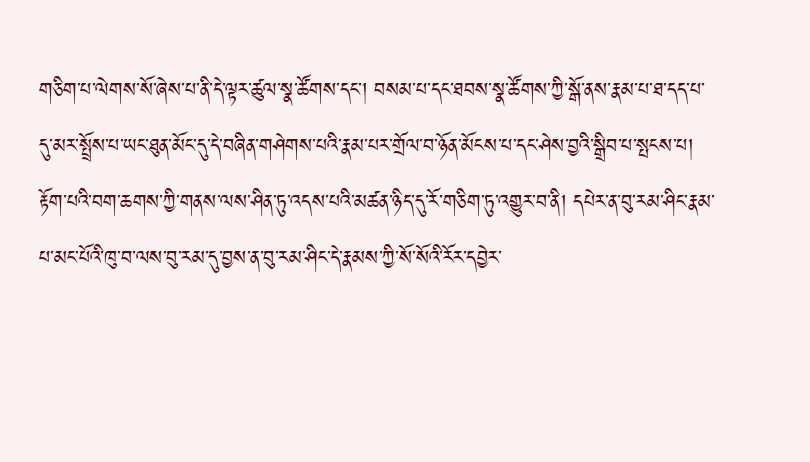གཅིག་པ་ལེགས་སོ་ཞེས་པ་ནི་དེ་ལྟར་ཚུལ་སྣ་ཚོགས་དང་། བསམ་པ་དང་ཐབས་སྣ་ཚོགས་ཀྱི་སྒོ་ནས་རྣམ་པ་ཐ་དད་པ་དུ་མར་སྤྲོས་པ་ཡང་ཐུན་མོང་དུ་དེ་བཞིན་གཤེགས་པའི་རྣམ་པར་གྲོལ་བ་ཉོན་མོངས་པ་དང་ཤེས་བྱའི་སྒྲིབ་པ་སྤངས་པ། རྟོག་པའི་བག་ཆགས་ཀྱི་གནས་ལས་ཤིན་ཏུ་འདས་པའི་མཚན་ཉིད་དུ་རོ་གཅིག་ཏུ་འགྱུར་བ་ནི། དཔེར་ན་བུ་རམ་ཤིང་རྣམ་པ་མང་པོའི་ཁུ་བ་ལས་བུ་རམ་དུ་བྱས་ན་བུ་རམ་ཤིང་དེ་རྣམས་ཀྱི་སོ་སོའི་རོར་དབྱེར་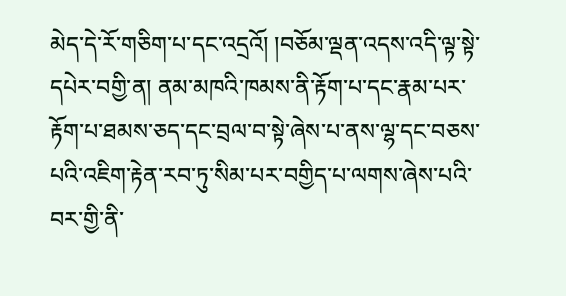མེད་དེ་རོ་གཅིག་པ་དང་འདྲའོ། །བཅོམ་ལྡན་འདས་འདི་ལྟ་སྟེ་དཔེར་བགྱི་ན། ནམ་མཁའི་ཁམས་ནི་རྟོག་པ་དང་རྣམ་པར་རྟོག་པ་ཐམས་ཅད་དང་བྲལ་བ་སྟེ་ཞེས་པ་ནས་ལྷ་དང་བཅས་པའི་འཇིག་རྟེན་རབ་ཏུ་སིམ་པར་བགྱིད་པ་ལགས་ཞེས་པའི་བར་གྱི་ནི་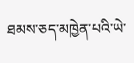ཐམས་ཅད་མཁྱེན་པའི་ཡེ་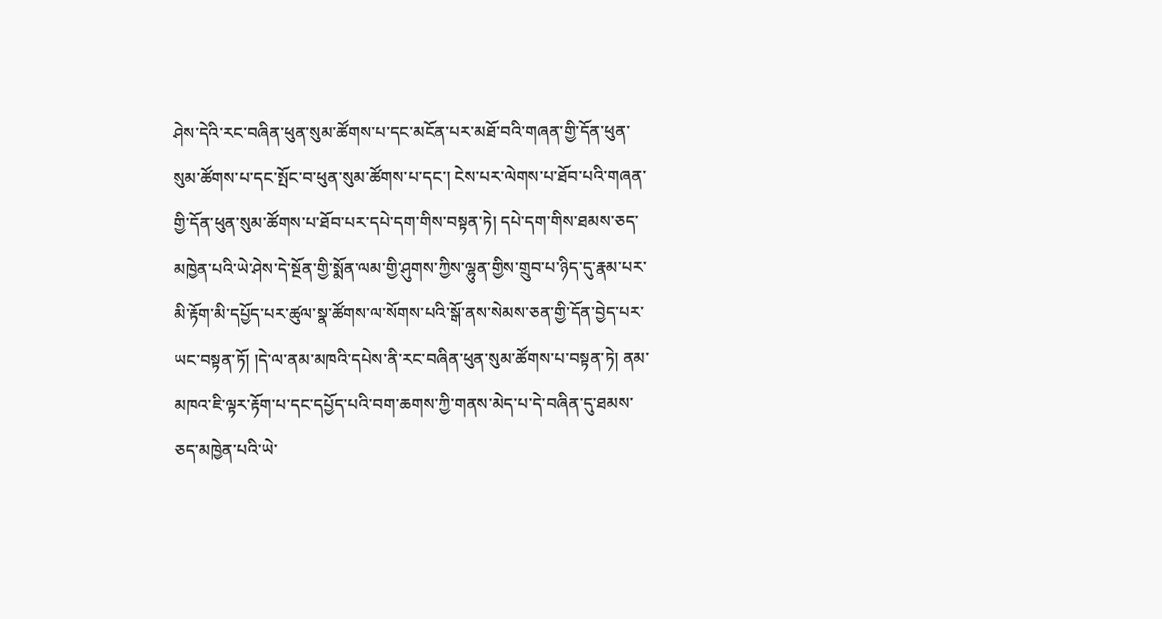ཤེས་དེའི་རང་བཞིན་ཕུན་སུམ་ཚོགས་པ་དང་མངོན་པར་མཐོ་བའི་གཞན་གྱི་དོན་ཕུན་སུམ་ཚོགས་པ་དང་སྤོང་བ་ཕུན་སུམ་ཚོགས་པ་དང་། ངེས་པར་ལེགས་པ་ཐོབ་པའི་གཞན་གྱི་དོན་ཕུན་སུམ་ཚོགས་པ་ཐོབ་པར་དཔེ་དག་གིས་བསྟན་ཏེ། དཔེ་དག་གིས་ཐམས་ཅད་མཁྱེན་པའི་ཡེ་ཤེས་དེ་སྔོན་གྱི་སྨོན་ལམ་གྱི་ཤུགས་ཀྱིས་ལྷུན་གྱིས་གྲུབ་པ་ཉིད་དུ་རྣམ་པར་མི་རྟོག་མི་དཔྱོད་པར་ཚུལ་སྣ་ཚོགས་ལ་སོགས་པའི་སྒོ་ནས་སེམས་ཅན་གྱི་དོན་བྱེད་པར་ཡང་བསྟན་ཏོ། །དེ་ལ་ནམ་མཁའི་དཔེས་ནི་རང་བཞིན་ཕུན་སུམ་ཚོགས་པ་བསྟན་ཏེ། ནམ་མཁའ་ཇི་ལྟར་རྟོག་པ་དང་དཔྱོད་པའི་བག་ཆགས་ཀྱི་གནས་མེད་པ་དེ་བཞིན་དུ་ཐམས་ཅད་མཁྱེན་པའི་ཡེ་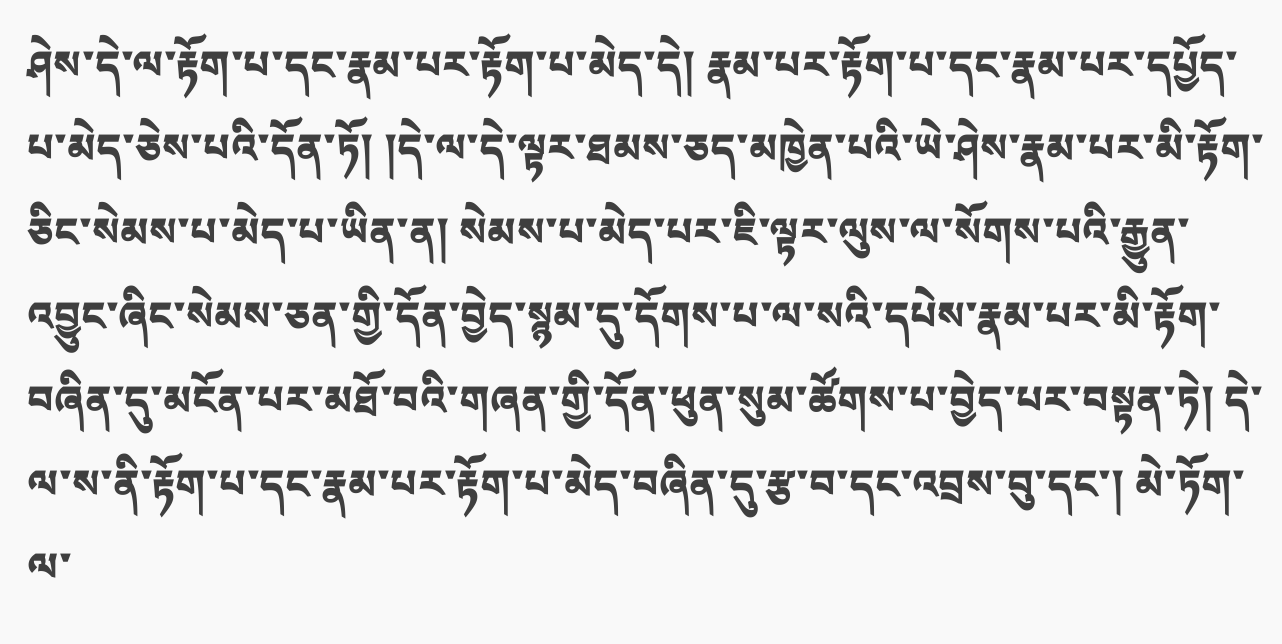ཤེས་དེ་ལ་རྟོག་པ་དང་རྣམ་པར་རྟོག་པ་མེད་དེ། རྣམ་པར་རྟོག་པ་དང་རྣམ་པར་དཔྱོད་པ་མེད་ཅེས་པའི་དོན་ཏོ། །དེ་ལ་དེ་ལྟར་ཐམས་ཅད་མཁྱེན་པའི་ཡེ་ཤེས་རྣམ་པར་མི་རྟོག་ཅིང་སེམས་པ་མེད་པ་ཡིན་ན། སེམས་པ་མེད་པར་ཇི་ལྟར་ལུས་ལ་སོགས་པའི་རྒྱུན་འབྱུང་ཞིང་སེམས་ཅན་གྱི་དོན་བྱེད་སྙམ་དུ་དོགས་པ་ལ་སའི་དཔེས་རྣམ་པར་མི་རྟོག་བཞིན་དུ་མངོན་པར་མཐོ་བའི་གཞན་གྱི་དོན་ཕུན་སུམ་ཚོགས་པ་བྱེད་པར་བསྟན་ཏེ། དེ་ལ་ས་ནི་རྟོག་པ་དང་རྣམ་པར་རྟོག་པ་མེད་བཞིན་དུ་རྩ་བ་དང་འབྲས་བུ་དང་། མེ་ཏོག་ལ་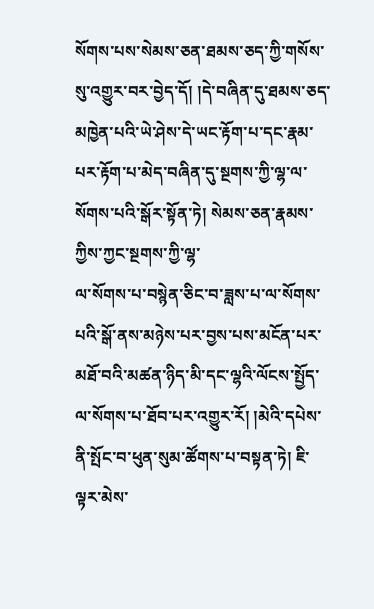སོགས་པས་སེམས་ཅན་ཐམས་ཅད་ཀྱི་གསོས་སུ་འགྱུར་བར་བྱེད་དོ། །དེ་བཞིན་དུ་ཐམས་ཅད་མཁྱེན་པའི་ཡེ་ཤེས་དེ་ཡང་རྟོག་པ་དང་རྣམ་པར་རྟོག་པ་མེད་བཞིན་དུ་སྔགས་ཀྱི་ལྷ་ལ་སོགས་པའི་སྒོར་སྟོན་ཏེ། སེམས་ཅན་རྣམས་ཀྱིས་ཀྱང་སྔགས་ཀྱི་ལྷ་
ལ་སོགས་པ་བསྙེན་ཅིང་བ་ཟླས་པ་ལ་སོགས་པའི་སྒོ་ནས་མཉེས་པར་བྱས་པས་མངོན་པར་མཐོ་བའི་མཚན་ཉིད་མི་དང་ལྷའི་ལོངས་སྤྱོད་ལ་སོགས་པ་ཐོབ་པར་འགྱུར་རོ། །མེའི་དཔེས་ནི་སྤོང་བ་ཕུན་སུམ་ཚོགས་པ་བསྟན་ཏེ། ཇི་ལྟར་མེས་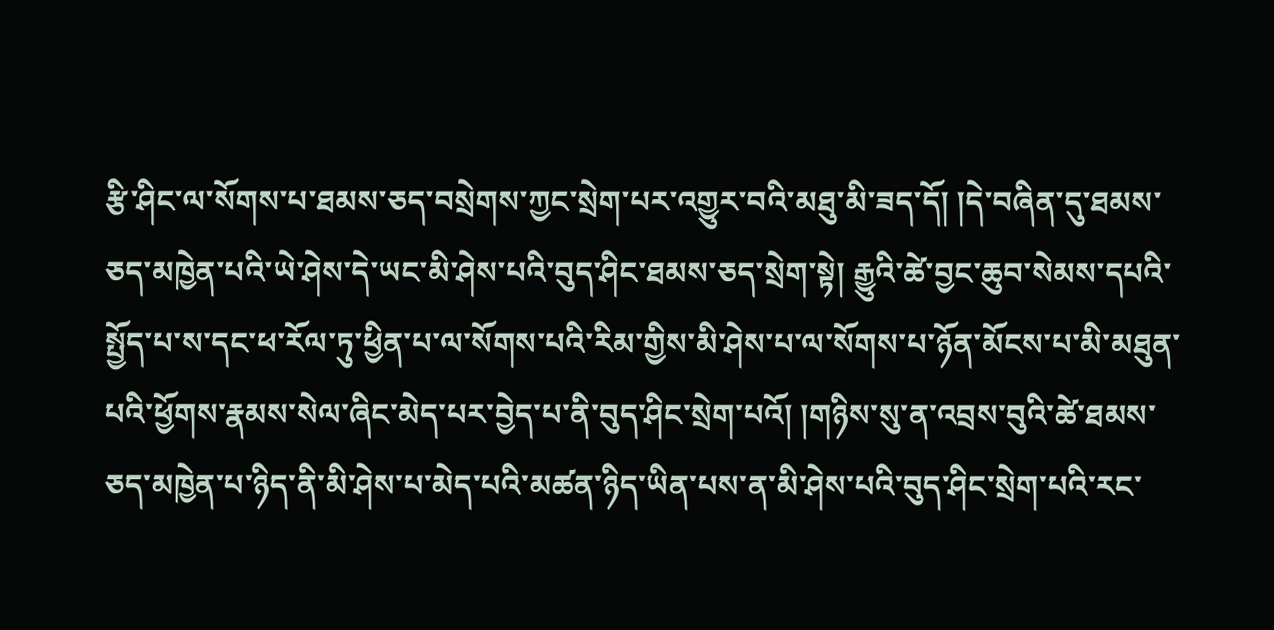རྩི་ཤིང་ལ་སོགས་པ་ཐམས་ཅད་བསྲེགས་ཀྱང་སྲེག་པར་འགྱུར་བའི་མཐུ་མི་ཟད་དོ། །དེ་བཞིན་དུ་ཐམས་ཅད་མཁྱེན་པའི་ཡེ་ཤེས་དེ་ཡང་མི་ཤེས་པའི་བུད་ཤིང་ཐམས་ཅད་སྲེག་སྟེ། རྒྱུའི་ཚེ་བྱང་ཆུབ་སེམས་དཔའི་སྤྱོད་པ་ས་དང་ཕ་རོལ་ཏུ་ཕྱིན་པ་ལ་སོགས་པའི་རིམ་གྱིས་མི་ཤེས་པ་ལ་སོགས་པ་ཉོན་མོངས་པ་མི་མཐུན་པའི་ཕྱོགས་རྣམས་སེལ་ཞིང་མེད་པར་བྱེད་པ་ནི་བུད་ཤིང་སྲེག་པའོ། །གཉིས་སུ་ན་འབྲས་བུའི་ཚེ་ཐམས་ཅད་མཁྱེན་པ་ཉིད་ནི་མི་ཤེས་པ་མེད་པའི་མཚན་ཉིད་ཡིན་པས་ན་མི་ཤེས་པའི་བུད་ཤིང་སྲེག་པའི་རང་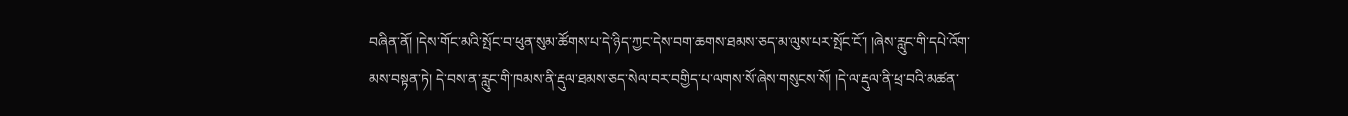བཞིན་ནོ། །དེས་གོང་མའི་སྤོང་བ་ཕུན་སུམ་ཚོགས་པ་དེ་ཉིད་ཀྱང་དེས་བག་ཆགས་ཐམས་ཅད་མ་ལུས་པར་སྤོང་ངོ་། །ཞེས་རླུང་གི་དཔེ་འོག་མས་བསྟན་ཏེ། དེ་བས་ན་རླུང་གི་ཁམས་ནི་རྡུལ་ཐམས་ཅད་སེལ་བར་བགྱིད་པ་ལགས་སོ་ཞེས་གསུངས་སོ། །དེ་ལ་རྡུལ་ནི་ཕྲ་བའི་མཚན་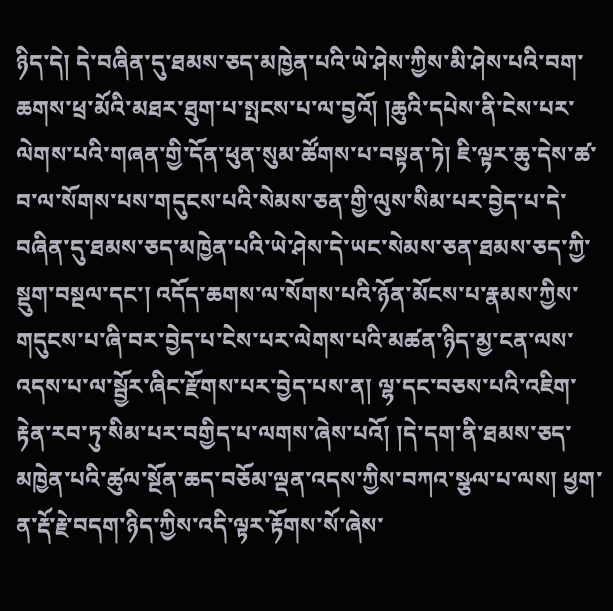ཉིད་དེ། དེ་བཞིན་དུ་ཐམས་ཅད་མཁྱེན་པའི་ཡེ་ཤེས་ཀྱིས་མི་ཤེས་པའི་བག་ཆགས་ཕྲ་མོའི་མཐར་ཐུག་པ་སྤངས་པ་ལ་བྱའོ། །ཆུའི་དཔེས་ནི་ངེས་པར་ལེགས་པའི་གཞན་གྱི་དོན་ཕུན་སུམ་ཚོགས་པ་བསྟན་ཏེ། ཇི་ལྟར་ཆུ་དེས་ཚ་བ་ལ་སོགས་པས་གདུངས་པའི་སེམས་ཅན་གྱི་ལུས་སིམ་པར་བྱེད་པ་དེ་བཞིན་དུ་ཐམས་ཅད་མཁྱེན་པའི་ཡེ་ཤེས་དེ་ཡང་སེམས་ཅན་ཐམས་ཅད་ཀྱི་སྡུག་བསྔལ་དང་། འདོད་ཆགས་ལ་སོགས་པའི་ཉོན་མོངས་པ་རྣམས་ཀྱིས་གདུངས་པ་ཞི་བར་བྱེད་པ་ངེས་པར་ལེགས་པའི་མཚན་ཉིད་མྱ་ངན་ལས་འདས་པ་ལ་སྦྱོར་ཞིང་རྫོགས་པར་བྱེད་པས་ན། ལྷ་དང་བཅས་པའི་འཇིག་རྟེན་རབ་ཏུ་སིམ་པར་བགྱིད་པ་ལགས་ཞེས་པའོ། །དེ་དག་ནི་ཐམས་ཅད་མཁྱེན་པའི་ཚུལ་སྔོན་ཆད་བཅོམ་ལྡན་འདས་ཀྱིས་བཀའ་སྩལ་པ་ལས། ཕྱག་ན་རྡོ་རྗེ་བདག་ཉིད་ཀྱིས་འདི་ལྟར་རྟོགས་སོ་ཞེས་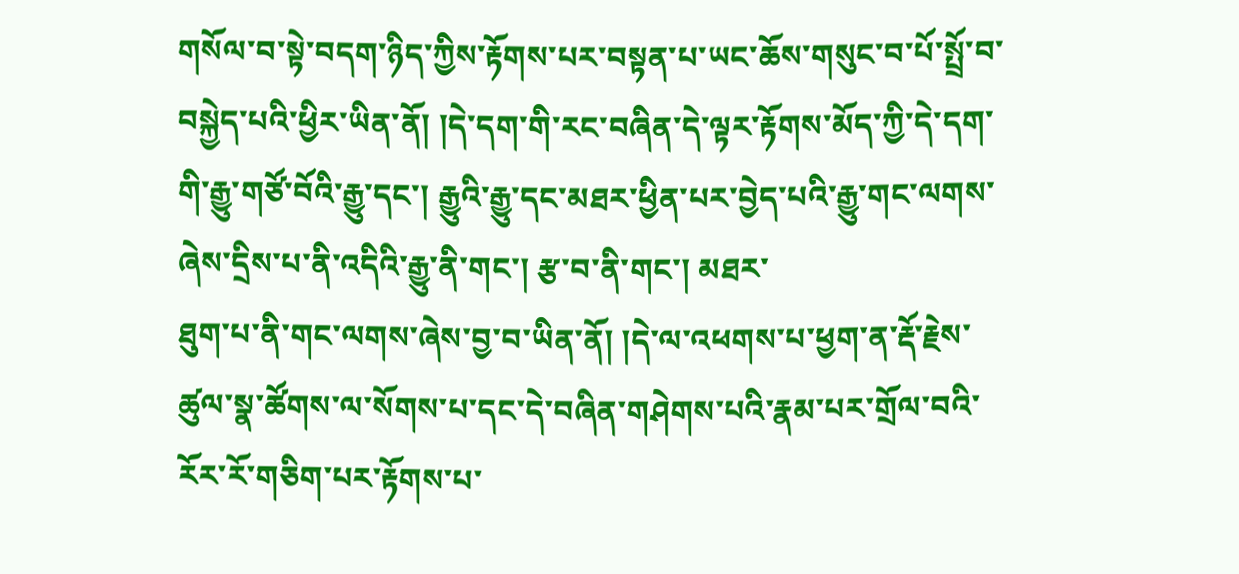གསོལ་བ་སྟེ་བདག་ཉིད་ཀྱིས་རྟོགས་པར་བསྟན་པ་ཡང་ཆོས་གསུང་བ་པོ་སྤྲོ་བ་བསྐྱེད་པའི་ཕྱིར་ཡིན་ནོ། །དེ་དག་གི་རང་བཞིན་དེ་ལྟར་རྟོགས་མོད་ཀྱི་དེ་དག་གི་རྒྱུ་གཙོ་བོའི་རྒྱུ་དང་། རྒྱུའི་རྒྱུ་དང་མཐར་ཕྱིན་པར་བྱེད་པའི་རྒྱུ་གང་ལགས་ཞེས་དྲིས་པ་ནི་འདིའི་རྒྱུ་ནི་གང་། རྩ་བ་ནི་གང་། མཐར་
ཐུག་པ་ནི་གང་ལགས་ཞེས་བྱ་བ་ཡིན་ནོ། །དེ་ལ་འཕགས་པ་ཕྱག་ན་རྡོ་རྗེས་ཚུལ་སྣ་ཚོགས་ལ་སོགས་པ་དང་དེ་བཞིན་གཤེགས་པའི་རྣམ་པར་གྲོལ་བའི་རོར་རོ་གཅིག་པར་རྟོགས་པ་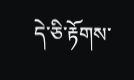དེ་ཅི་རྟོགས་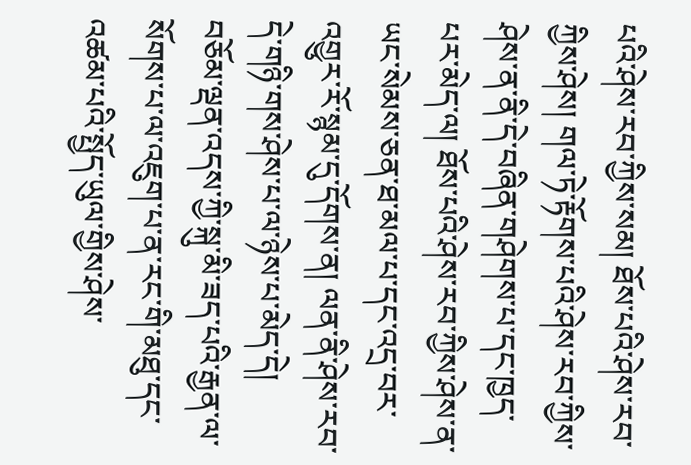པའི་ཤེས་རབ་ཀྱིས་སམ། ཐོས་པའི་ཤེས་རབ་ཀྱིས་ཤེས། གལ་ཏེ་རྟོགས་པའི་ཤེས་རབ་ཀྱིས་ཤེས་ན་ནི་དེ་བཞིན་གཤེགས་པ་དང་ཁྱད་པར་མེད་ལ། ཐོས་པའི་ཤེས་རབ་ཀྱིས་ཤེས་ན་ཡང་སེམས་ཅན་ཐ་མལ་པ་དང་འདྲ་བར་འགྱུར་རོ་སྙམ་དུ་དོགས་ན། ལན་ནི་ཤེས་རབ་དེ་གཉི་གས་ཤེས་པ་ལ་ཉེས་པ་མེད་དེ། བཅོམ་ལྡན་འདས་ཀྱི་སྐུ་མི་ཟད་པའི་རྒྱན་ལ་སོགས་པ་ལ་འཇུག་པ་ན་རང་གི་མཐུ་དང་འཚམ་པའི་སྤྱོད་ཡུལ་གྱིས་ཤེས་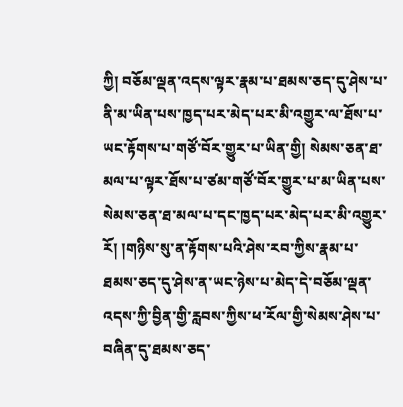ཀྱི། བཅོམ་ལྡན་འདས་ལྟར་རྣམ་པ་ཐམས་ཅད་དུ་ཤེས་པ་ནི་མ་ཡིན་པས་ཁྱད་པར་མེད་པར་མི་འགྱུར་ལ་ཐོས་པ་ཡང་རྟོགས་པ་གཙོ་བོར་གྱུར་པ་ཡིན་གྱི། སེམས་ཅན་ཐ་མལ་པ་ལྟར་ཐོས་པ་ཙམ་གཙོ་བོར་གྱུར་པ་མ་ཡིན་པས་སེམས་ཅན་ཐ་མལ་པ་དང་ཁྱད་པར་མེད་པར་མི་འགྱུར་རོ། །གཉིས་སུ་ན་རྟོགས་པའི་ཤེས་རབ་ཀྱིས་རྣམ་པ་ཐམས་ཅད་དུ་ཤེས་ན་ཡང་ཉེས་པ་མེད་དེ་བཅོམ་ལྡན་འདས་ཀྱི་བྱིན་གྱི་རླབས་ཀྱིས་ཕ་རོལ་གྱི་སེམས་ཤེས་པ་བཞིན་དུ་ཐམས་ཅད་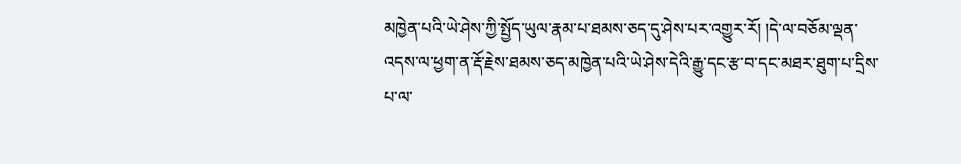མཁྱེན་པའི་ཡེ་ཤེས་ཀྱི་སྤྱོད་ཡུལ་རྣམ་པ་ཐམས་ཅད་དུ་ཤེས་པར་འགྱུར་རོ། །དེ་ལ་བཅོམ་ལྡན་འདས་ལ་ཕྱག་ན་རྡོ་རྗེས་ཐམས་ཅད་མཁྱེན་པའི་ཡེ་ཤེས་དེའི་རྒྱུ་དང་རྩ་བ་དང་མཐར་ཐུག་པ་དྲིས་པ་ལ་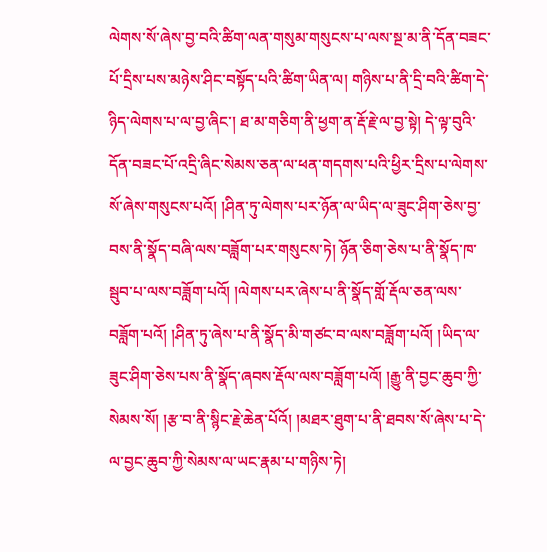ལེགས་སོ་ཞེས་བྱ་བའི་ཚིག་ལན་གསུམ་གསུངས་པ་ལས་སྔ་མ་ནི་དོན་བཟང་པོ་དྲིས་པས་མཉེས་ཤིང་བསྟོད་པའི་ཚིག་ཡིན་ལ། གཉིས་པ་ནི་དྲི་བའི་ཚིག་དེ་ཉིད་ལེགས་པ་ལ་བྱ་ཞིང་། ཐ་མ་གཅིག་ནི་ཕྱག་ན་རྡོ་རྗེ་ལ་བྱ་སྟེ། དེ་ལྟ་བུའི་དོན་བཟང་པོ་འདྲི་ཞིང་སེམས་ཅན་ལ་ཕན་གདགས་པའི་ཕྱིར་དྲིས་པ་ལེགས་སོ་ཞེས་གསུངས་པའོ། །ཤིན་ཏུ་ལེགས་པར་ཉོན་ལ་ཡིད་ལ་ཟུང་ཤིག་ཅེས་བྱ་བས་ནི་སྣོད་བཞི་ལས་བཟློག་པར་གསུངས་ཏེ། ཉོན་ཅིག་ཅེས་པ་ནི་སྣོད་ཁ་སྦུབ་པ་ལས་བཟློག་པའོ། །ལེགས་པར་ཞེས་པ་ནི་སྣོད་གློ་རྡོལ་ཅན་ལས་བཟློག་པའོ། །ཤིན་ཏུ་ཞེས་པ་ནི་སྣོད་མི་གཙང་བ་ལས་བཟློག་པའོ། །ཡིད་ལ་ཟུང་ཤིག་ཅེས་པས་ནི་སྣོད་ཞབས་རྡོལ་ལས་བཟློག་པའོ། །རྒྱུ་ནི་བྱང་ཆུབ་ཀྱི་སེམས་སོ། །རྩ་བ་ནི་སྙིང་རྗེ་ཆེན་པོའོ། །མཐར་ཐུག་པ་ནི་ཐབས་སོ་ཞེས་པ་དེ་ལ་བྱང་ཆུབ་ཀྱི་སེམས་ལ་ཡང་རྣམ་པ་གཉིས་ཏེ།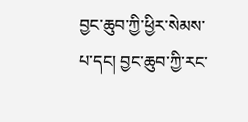བྱང་ཆུབ་ཀྱི་ཕྱིར་སེམས་
པ་དང། བྱང་ཆུབ་ཀྱི་རང་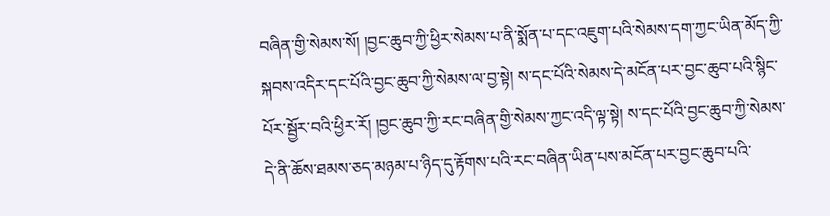བཞིན་གྱི་སེམས་སོ། །བྱང་ཆུབ་ཀྱི་ཕྱིར་སེམས་པ་ནི་སྨོན་པ་དང་འཇུག་པའི་སེམས་དག་ཀྱང་ཡིན་མོད་ཀྱི་སྐབས་འདིར་དང་པོའི་བྱང་ཆུབ་ཀྱི་སེམས་ལ་བྱ་སྟེ། ས་དང་པོའི་སེམས་དེ་མངོན་པར་བྱང་ཆུབ་པའི་སྙིང་པོར་སྦྱོར་བའི་ཕྱིར་རོ། །བྱང་ཆུབ་ཀྱི་རང་བཞིན་གྱི་སེམས་ཀྱང་འདི་ལྟ་སྟེ། ས་དང་པོའི་བྱང་ཆུབ་ཀྱི་སེམས་དེ་ནི་ཆོས་ཐམས་ཅད་མཉམ་པ་ཉིད་དུ་རྟོགས་པའི་རང་བཞིན་ཡིན་པས་མངོན་པར་བྱང་ཆུབ་པའི་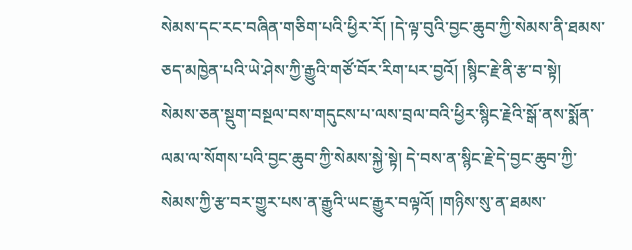སེམས་དང་རང་བཞིན་གཅིག་པའི་ཕྱིར་རོ། །དེ་ལྟ་བུའི་བྱང་ཆུབ་ཀྱི་སེམས་ནི་ཐམས་ཅད་མཁྱེན་པའི་ཡེ་ཤེས་ཀྱི་རྒྱུའི་གཙོ་བོར་རིག་པར་བྱའོ། །སྙིང་རྗེ་ནི་རྩ་བ་སྟེ། སེམས་ཅན་སྡུག་བསྔལ་བས་གདུངས་པ་ལས་བྲལ་བའི་ཕྱིར་སྙིང་རྗེའི་སྒོ་ནས་སྨོན་ལམ་ལ་སོགས་པའི་བྱང་ཆུབ་ཀྱི་སེམས་སྐྱེ་སྟེ། དེ་བས་ན་སྙིང་རྗེ་དེ་བྱང་ཆུབ་ཀྱི་སེམས་ཀྱི་རྩ་བར་གྱུར་པས་ན་རྒྱུའི་ཡང་རྒྱུར་བལྟའོ། །གཉིས་སུ་ན་ཐམས་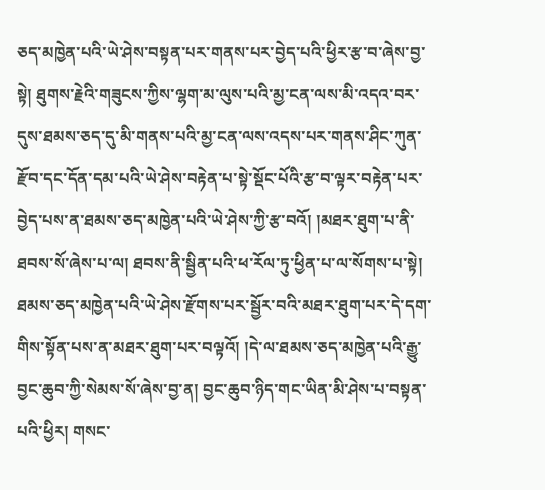ཅད་མཁྱེན་པའི་ཡེ་ཤེས་བསྟན་པར་གནས་པར་བྱེད་པའི་ཕྱིར་རྩ་བ་ཞེས་བྱ་སྟེ། ཐུགས་རྗེའི་གཟུངས་ཀྱིས་ལྷག་མ་ལུས་པའི་མྱ་ངན་ལས་མི་འདའ་བར་དུས་ཐམས་ཅད་དུ་མི་གནས་པའི་མྱ་ངན་ལས་འདས་པར་གནས་ཤིང་ཀུན་རྫོབ་དང་དོན་དམ་པའི་ཡེ་ཤེས་བརྟེན་པ་སྟེ་སྡོང་པོའི་རྩ་བ་ལྟར་བརྟེན་པར་བྱེད་པས་ན་ཐམས་ཅད་མཁྱེན་པའི་ཡེ་ཤེས་ཀྱི་རྩ་བའོ། །མཐར་ཐུག་པ་ནི་ཐབས་སོ་ཞེས་པ་ལ། ཐབས་ནི་སྦྱིན་པའི་ཕ་རོལ་ཏུ་ཕྱིན་པ་ལ་སོགས་པ་སྟེ། ཐམས་ཅད་མཁྱེན་པའི་ཡེ་ཤེས་རྫོགས་པར་སྦྱོར་བའི་མཐར་ཐུག་པར་དེ་དག་གིས་སྟོན་པས་ན་མཐར་ཐུག་པར་བལྟའོ། །དེ་ལ་ཐམས་ཅད་མཁྱེན་པའི་རྒྱུ་བྱང་ཆུབ་ཀྱི་སེམས་སོ་ཞེས་བྱ་ན། བྱང་ཆུབ་ཉིད་གང་ཡིན་མི་ཤེས་པ་བསྟན་པའི་ཕྱིར། གསང་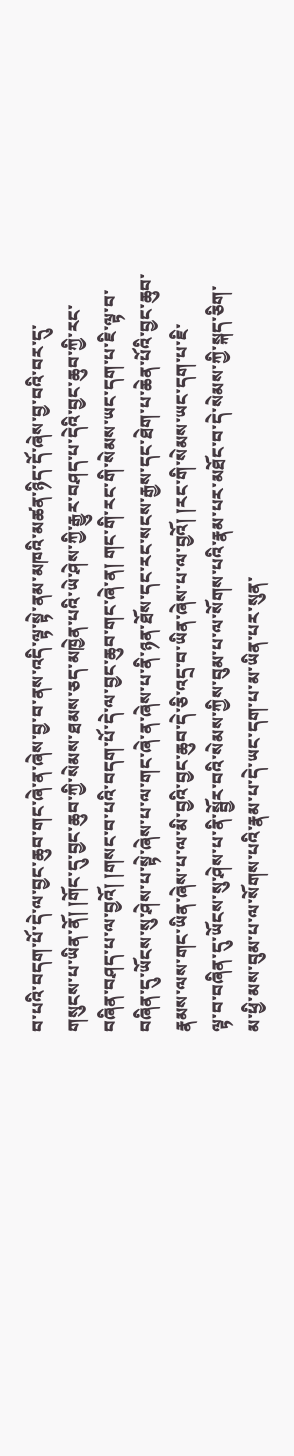བ་པའི་བདག་པོ་དེ་ལ་བྱང་ཆུབ་གང་ཞེ་ན་ཞེས་བྱ་བ་ནས་འདི་ལྟ་སྟེ་ནམ་མཁའི་མཚན་ཉིད་དོ་ཞེས་བྱ་བའི་བར་དུ་གསུངས་པ་ཡིན་ནོ། །གོང་དུ་བྱང་ཆུབ་ཀྱི་སེམས་ཐམས་ཅད་མཁྱེན་པའི་ཡེ་ཤེས་ཀྱི་རྒྱུར་བཤད་པ་དེའི་བྱང་ཆུབ་ཀྱི་རང་བཞིན་བཤད་པ་ལ་བྱའོ། །གསང་བ་པའི་བདག་པོ་དེ་ལ་བྱང་ཆུབ་གང་ཞེ་ན། གང་གི་རང་གི་སེམས་ཡང་དག་པ་ཇི་ལྟ་བ་བཞིན་དུ་ཡོངས་སུ་ཤེས་པ་སྟེ་ཞེས་པ་ལ་གང་ཞེ་ན་ཞེས་པ་ནི་ཉན་ཐོས་དང་རང་སངས་རྒྱས་དང་ཐེག་པ་ཆེན་པོའི་བྱང་ཆུབ་རྣམས་ལས་གང་ཡིན་ཞེས་པ་ལ་མི་བྱའི་བྱང་ཆུབ་དེ་ཅི་འདྲ་བ་ཡིན་ཞེས་པ་ལ་བྱའོ། །རང་གི་སེམས་ཡང་དག་པ་ཇི་
ལྟ་བ་བཞིན་དུ་ཡོངས་སུ་ཤེས་པ་ནི་སྦྱོར་བའི་སེམས་ཀྱིས་བུམ་པ་ལ་སོགས་པའི་རྣམ་པར་མཐོང་བ་དེ་སེམས་ཀྱི་སྐད་ཅིག་མ་ཕྱི་མས་བུམ་པ་ལ་སོགས་པའི་རྣམ་པ་དེ་ཡང་དག་པ་མ་ཡིན་པར་སུན་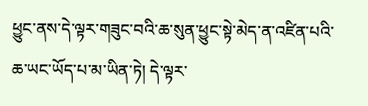ཕྱུང་ནས་དེ་ལྟར་གཟུང་བའི་ཆ་སུན་ཕྱུང་སྟེ་མེད་ན་འཛིན་པའི་ཆ་ཡང་ཡོད་པ་མ་ཡིན་ཏེ། དེ་ལྟར་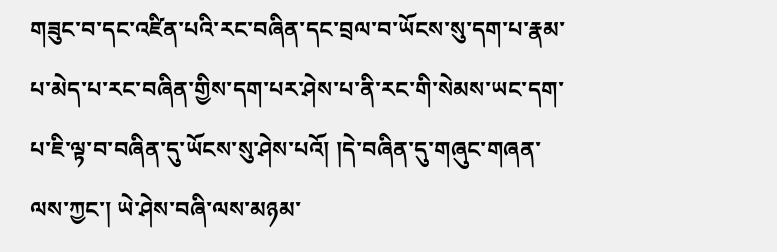གཟུང་བ་དང་འཛིན་པའི་རང་བཞིན་དང་བྲལ་བ་ཡོངས་སུ་དག་པ་རྣམ་པ་མེད་པ་རང་བཞིན་གྱིས་དག་པར་ཤེས་པ་ནི་རང་གི་སེམས་ཡང་དག་པ་ཇི་ལྟ་བ་བཞིན་དུ་ཡོངས་སུ་ཤེས་པའོ། །དེ་བཞིན་དུ་གཞུང་གཞན་ལས་ཀྱང་། ཡེ་ཤེས་བཞི་ལས་མཉམ་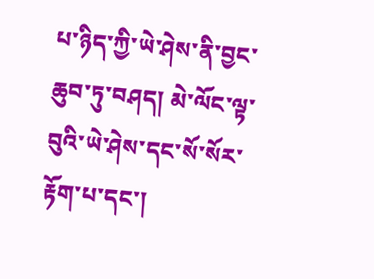པ་ཉིད་ཀྱི་ཡེ་ཤེས་ནི་བྱང་ཆུབ་ཏུ་བཤད། མེ་ལོང་ལྟ་བུའི་ཡེ་ཤེས་དང་སོ་སོར་རྟོག་པ་དང་།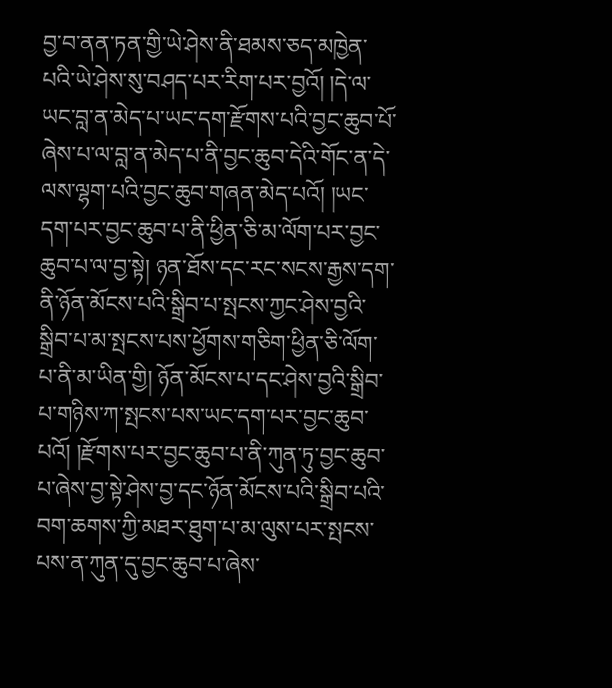བྱ་བ་ནན་ཏན་གྱི་ཡེ་ཤེས་ནི་ཐམས་ཅད་མཁྱེན་པའི་ཡེ་ཤེས་སུ་བཤད་པར་རིག་པར་བྱའོ། །དེ་ལ་ཡང་བླ་ན་མེད་པ་ཡང་དག་རྫོགས་པའི་བྱང་ཆུབ་པོ་ཞེས་པ་ལ་བླ་ན་མེད་པ་ནི་བྱང་ཆུབ་དེའི་གོང་ན་དེ་ལས་ལྷག་པའི་བྱང་ཆུབ་གཞན་མེད་པའོ། །ཡང་དག་པར་བྱང་ཆུབ་པ་ནི་ཕྱིན་ཅི་མ་ལོག་པར་བྱང་ཆུབ་པ་ལ་བྱ་སྟེ། ཉན་ཐོས་དང་རང་སངས་རྒྱས་དག་ནི་ཉོན་མོངས་པའི་སྒྲིབ་པ་སྤངས་ཀྱང་ཤེས་བྱའི་སྒྲིབ་པ་མ་སྤངས་པས་ཕྱོགས་གཅིག་ཕྱིན་ཅི་ལོག་པ་ནི་མ་ཡིན་གྱི། ཉོན་མོངས་པ་དང་ཤེས་བྱའི་སྒྲིབ་པ་གཉིས་ཀ་སྤངས་པས་ཡང་དག་པར་བྱང་ཆུབ་པའོ། །རྫོགས་པར་བྱང་ཆུབ་པ་ནི་ཀུན་ཏུ་བྱང་ཆུབ་པ་ཞེས་བྱ་སྟེ་ཤེས་བྱ་དང་ཉོན་མོངས་པའི་སྒྲིབ་པའི་བག་ཆགས་ཀྱི་མཐར་ཐུག་པ་མ་ལུས་པར་སྤངས་པས་ན་ཀུན་དུ་བྱང་ཆུབ་པ་ཞེས་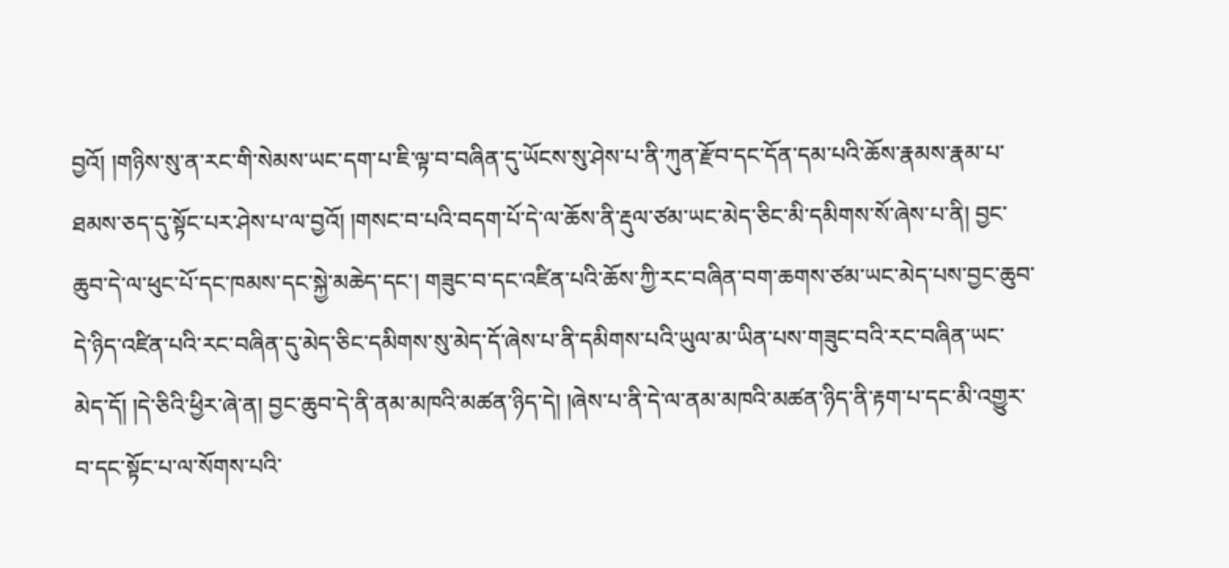བྱའོ། །གཉིས་སུ་ན་རང་གི་སེམས་ཡང་དག་པ་ཇི་ལྟ་བ་བཞིན་དུ་ཡོངས་སུ་ཤེས་པ་ནི་ཀུན་རྫོབ་དང་དོན་དམ་པའི་ཆོས་རྣམས་རྣམ་པ་ཐམས་ཅད་དུ་སྟོང་པར་ཤེས་པ་ལ་བྱའོ། །གསང་བ་པའི་བདག་པོ་དེ་ལ་ཆོས་ནི་རྡུལ་ཙམ་ཡང་མེད་ཅིང་མི་དམིགས་སོ་ཞེས་པ་ནི། བྱང་ཆུབ་དེ་ལ་ཕུང་པོ་དང་ཁམས་དང་སྐྱེ་མཆེད་དང་། གཟུང་བ་དང་འཛིན་པའི་ཆོས་ཀྱི་རང་བཞིན་བག་ཆགས་ཙམ་ཡང་མེད་པས་བྱང་ཆུབ་དེ་ཉིད་འཛིན་པའི་རང་བཞིན་དུ་མེད་ཅིང་དམིགས་སུ་མེད་དོ་ཞེས་པ་ནི་དམིགས་པའི་ཡུལ་མ་ཡིན་པས་གཟུང་བའི་རང་བཞིན་ཡང་མེད་དོ། །དེ་ཅིའི་ཕྱིར་ཞེ་ན། བྱང་ཆུབ་དེ་ནི་ནམ་མཁའི་མཚན་ཉིད་དེ། །ཞེས་པ་ནི་དེ་ལ་ནམ་མཁའི་མཚན་ཉིད་ནི་རྟག་པ་དང་མི་འགྱུར་བ་དང་སྟོང་པ་ལ་སོགས་པའི་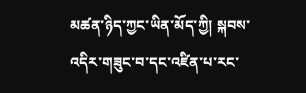མཚན་ཉིད་ཀྱང་ཡིན་མོད་ཀྱི། སྐབས་འདིར་གཟུང་བ་དང་འཛིན་པ་རང་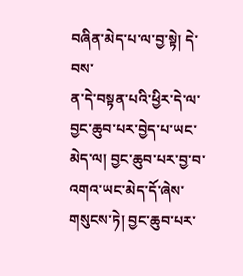བཞིན་མེད་པ་ལ་བྱ་སྟེ། དེ་བས་
ན་དེ་བསྟན་པའི་ཕྱིར་དེ་ལ་བྱང་ཆུབ་པར་བྱེད་པ་ཡང་མེད་ལ། བྱང་ཆུབ་པར་བྱ་བ་འགའ་ཡང་མེད་དོ་ཞེས་གསུངས་ཏེ། བྱང་ཆུབ་པར་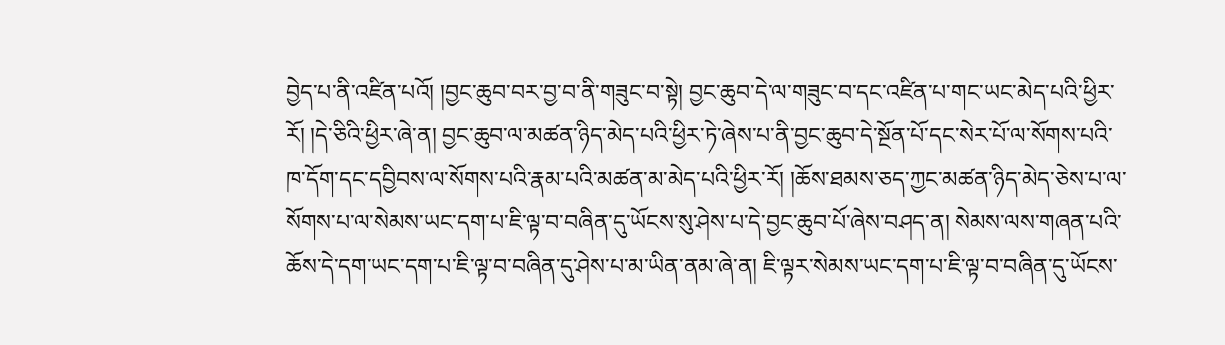བྱེད་པ་ནི་འཛིན་པའོ། །བྱང་ཆུབ་བར་བྱ་བ་ནི་གཟུང་བ་སྟེ། བྱང་ཆུབ་དེ་ལ་གཟུང་བ་དང་འཛིན་པ་གང་ཡང་མེད་པའི་ཕྱིར་རོ། །དེ་ཅིའི་ཕྱིར་ཞེ་ན། བྱང་ཆུབ་ལ་མཚན་ཉིད་མེད་པའི་ཕྱིར་ཏེ་ཞེས་པ་ནི་བྱང་ཆུབ་དེ་སྔོན་པོ་དང་སེར་པོ་ལ་སོགས་པའི་ཁ་དོག་དང་དབྱིབས་ལ་སོགས་པའི་རྣམ་པའི་མཚན་མ་མེད་པའི་ཕྱིར་རོ། །ཆོས་ཐམས་ཅད་ཀྱང་མཚན་ཉིད་མེད་ཅེས་པ་ལ་སོགས་པ་ལ་སེམས་ཡང་དག་པ་ཇི་ལྟ་བ་བཞིན་དུ་ཡོངས་སུ་ཤེས་པ་དེ་བྱང་ཆུབ་པོ་ཞེས་བཤད་ན། སེམས་ལས་གཞན་པའི་ཆོས་དེ་དག་ཡང་དག་པ་ཇི་ལྟ་བ་བཞིན་དུ་ཤེས་པ་མ་ཡིན་ནམ་ཞེ་ན། ཇི་ལྟར་སེམས་ཡང་དག་པ་ཇི་ལྟ་བ་བཞིན་དུ་ཡོངས་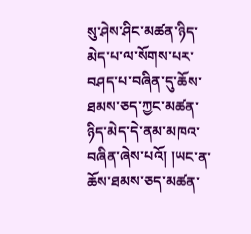སུ་ཤེས་ཤིང་མཚན་ཉིད་མེད་པ་ལ་སོགས་པར་བཤད་པ་བཞིན་དུ་ཆོས་ཐམས་ཅད་ཀྱང་མཚན་ཉིད་མེད་དེ་ནམ་མཁའ་བཞིན་ཞེས་པའོ། །ཡང་ན་ཆོས་ཐམས་ཅད་མཚན་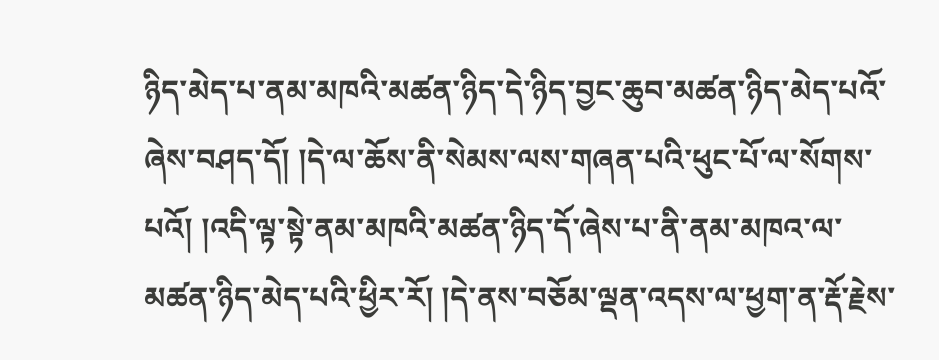ཉིད་མེད་པ་ནམ་མཁའི་མཚན་ཉིད་དེ་ཉིད་བྱང་ཆུབ་མཚན་ཉིད་མེད་པའོ་ཞེས་བཤད་དོ། །དེ་ལ་ཆོས་ནི་སེམས་ལས་གཞན་པའི་ཕུང་པོ་ལ་སོགས་པའོ། །འདི་ལྟ་སྟེ་ནམ་མཁའི་མཚན་ཉིད་དོ་ཞེས་པ་ནི་ནམ་མཁའ་ལ་མཚན་ཉིད་མེད་པའི་ཕྱིར་རོ། །དེ་ནས་བཅོམ་ལྡན་འདས་ལ་ཕྱག་ན་རྡོ་རྗེས་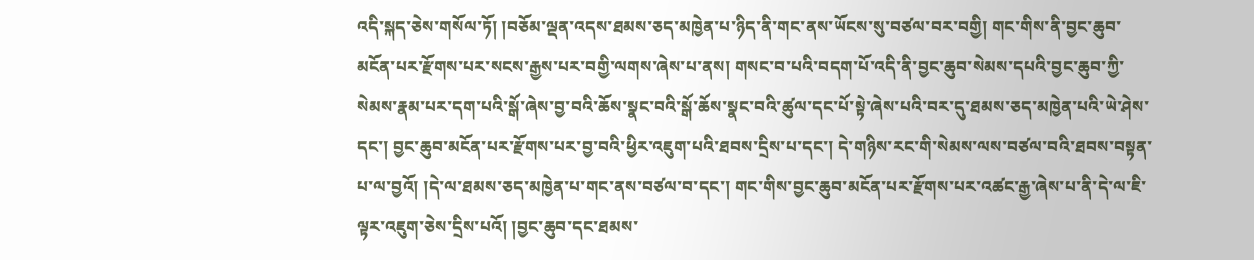འདི་སྐད་ཅེས་གསོལ་ཏོ། །བཅོམ་ལྡན་འདས་ཐམས་ཅད་མཁྱེན་པ་ཉིད་ནི་གང་ནས་ཡོངས་སུ་བཙལ་བར་བགྱི། གང་གིས་ནི་བྱང་ཆུབ་མངོན་པར་རྫོགས་པར་སངས་རྒྱས་པར་བགྱི་ལགས་ཞེས་པ་ནས། གསང་བ་པའི་བདག་པོ་འདི་ནི་བྱང་ཆུབ་སེམས་དཔའི་བྱང་ཆུབ་ཀྱི་སེམས་རྣམ་པར་དག་པའི་སྒོ་ཞེས་བྱ་བའི་ཆོས་སྣང་བའི་སྒོ་ཆོས་སྣང་བའི་ཚུལ་དང་པོ་སྟེ་ཞེས་པའི་བར་དུ་ཐམས་ཅད་མཁྱེན་པའི་ཡེ་ཤེས་དང་། བྱང་ཆུབ་མངོན་པར་རྫོགས་པར་བྱ་བའི་ཕྱིར་འཇུག་པའི་ཐབས་དྲིས་པ་དང་། དེ་གཉིས་རང་གི་སེམས་ལས་བཙལ་བའི་ཐབས་བསྟན་པ་ལ་བྱའོ། །དེ་ལ་ཐམས་ཅད་མཁྱེན་པ་གང་ནས་བཙལ་བ་དང་། གང་གིས་བྱང་ཆུབ་མངོན་པར་རྫོགས་པར་འཚང་རྒྱ་ཞེས་པ་ནི་དེ་ལ་ཇི་ལྟར་འཇུག་ཅེས་དྲིས་པའོ། །བྱང་ཆུབ་དང་ཐམས་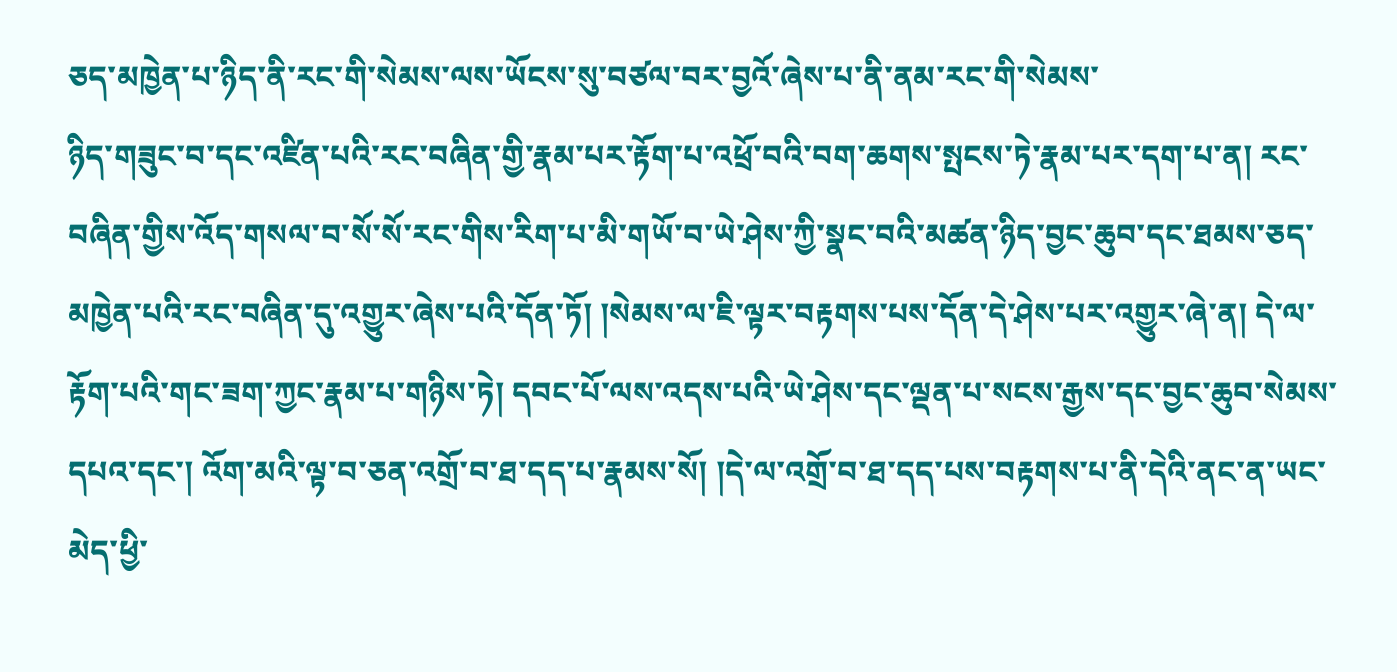ཅད་མཁྱེན་པ་ཉིད་ནི་རང་གི་སེམས་ལས་ཡོངས་སུ་བཙལ་བར་བྱའོ་ཞེས་པ་ནི་ནམ་རང་གི་སེམས་
ཉིད་གཟུང་བ་དང་འཛིན་པའི་རང་བཞིན་གྱི་རྣམ་པར་རྟོག་པ་འཕྲོ་བའི་བག་ཆགས་སྤངས་ཏེ་རྣམ་པར་དག་པ་ན། རང་བཞིན་གྱིས་འོད་གསལ་བ་སོ་སོ་རང་གིས་རིག་པ་མི་གཡོ་བ་ཡེ་ཤེས་ཀྱི་སྣང་བའི་མཚན་ཉིད་བྱང་ཆུབ་དང་ཐམས་ཅད་མཁྱེན་པའི་རང་བཞིན་དུ་འགྱུར་ཞེས་པའི་དོན་ཏོ། །སེམས་ལ་ཇི་ལྟར་བརྟགས་པས་དོན་དེ་ཤེས་པར་འགྱུར་ཞེ་ན། དེ་ལ་རྟོག་པའི་གང་ཟག་ཀྱང་རྣམ་པ་གཉིས་ཏེ། དབང་པོ་ལས་འདས་པའི་ཡེ་ཤེས་དང་ལྡན་པ་སངས་རྒྱས་དང་བྱང་ཆུབ་སེམས་དཔའ་དང་། འོག་མའི་ལྟ་བ་ཅན་འགྲོ་བ་ཐ་དད་པ་རྣམས་སོ། །དེ་ལ་འགྲོ་བ་ཐ་དད་པས་བརྟགས་པ་ནི་དེའི་ནང་ན་ཡང་མེད་ཕྱི་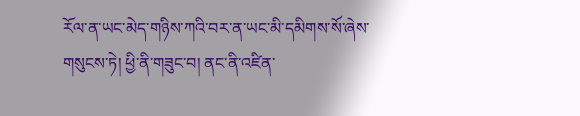རོལ་ན་ཡང་མེད་གཉིས་ཀའི་བར་ན་ཡང་མི་དམིགས་སོ་ཞེས་གསུངས་ཏེ། ཕྱི་ནི་གཟུང་བ། ནང་ནི་འཛིན་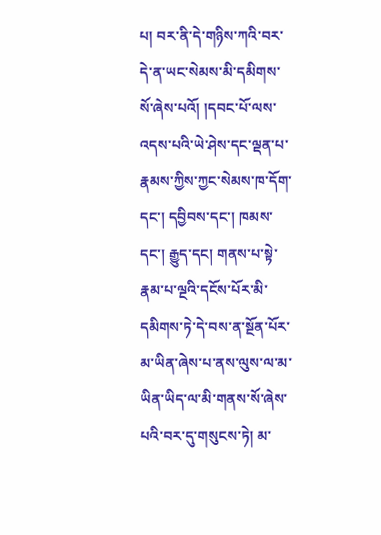པ། བར་ནི་དེ་གཉིས་ཀའི་བར་དེ་ན་ཡང་སེམས་མི་དམིགས་སོ་ཞེས་པའོ། །དབང་པོ་ལས་འདས་པའི་ཡེ་ཤེས་དང་ལྡན་པ་རྣམས་ཀྱིས་ཀྱང་སེམས་ཁ་དོག་དང་། དབྱིབས་དང་། ཁམས་དང་། རྒྱུད་དང། གནས་པ་སྟེ་རྣམ་པ་ལྔའི་དངོས་པོར་མི་དམིགས་ཏེ་དེ་བས་ན་སྔོན་པོར་མ་ཡིན་ཞེས་པ་ནས་ལུས་ལ་མ་ཡིན་ཡིད་ལ་མི་གནས་སོ་ཞེས་པའི་བར་དུ་གསུངས་ཏེ། མ་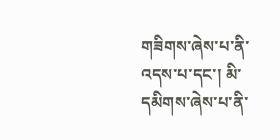གཟིགས་ཞེས་པ་ནི་འདས་པ་དང་། མི་དམིགས་ཞེས་པ་ནི་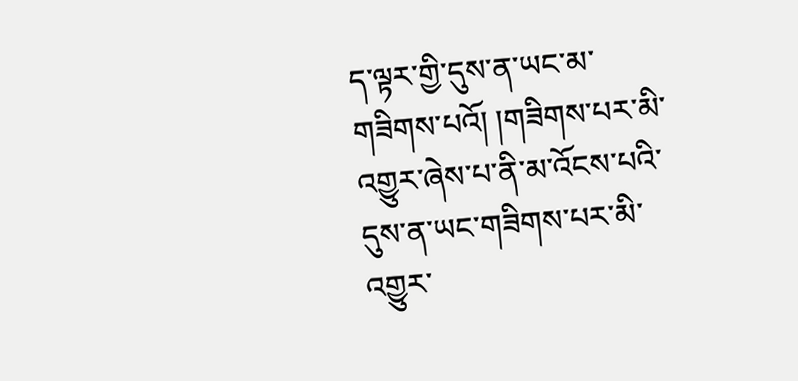ད་ལྟར་གྱི་དུས་ན་ཡང་མ་གཟིགས་པའོ། །གཟིགས་པར་མི་འགྱུར་ཞེས་པ་ནི་མ་འོངས་པའི་དུས་ན་ཡང་གཟིགས་པར་མི་འགྱུར་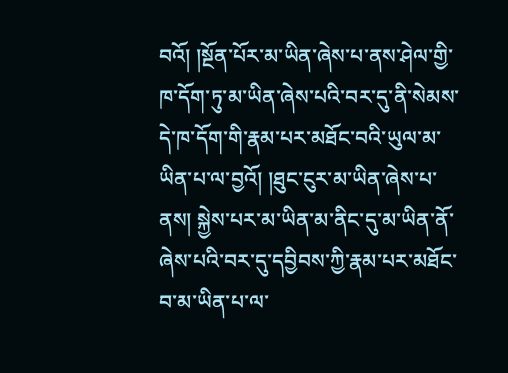བའོ། །སྔོན་པོར་མ་ཡིན་ཞེས་པ་ནས་ཤེལ་གྱི་ཁ་དོག་ཏུ་མ་ཡིན་ཞེས་པའི་བར་དུ་ནི་སེམས་དེ་ཁ་དོག་གི་རྣམ་པར་མཐོང་བའི་ཡུལ་མ་ཡིན་པ་ལ་བྱའོ། །ཐུང་ངུར་མ་ཡིན་ཞེས་པ་ནས། སྐྱེས་པར་མ་ཡིན་མ་ནིང་དུ་མ་ཡིན་ནོ་ཞེས་པའི་བར་དུ་དབྱིབས་ཀྱི་རྣམ་པར་མཐོང་བ་མ་ཡིན་པ་ལ་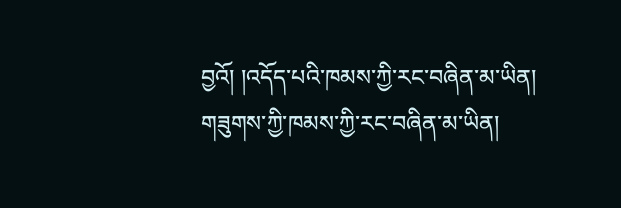བྱའོ། །འདོད་པའི་ཁམས་ཀྱི་རང་བཞིན་མ་ཡིན། གཟུགས་ཀྱི་ཁམས་ཀྱི་རང་བཞིན་མ་ཡིན།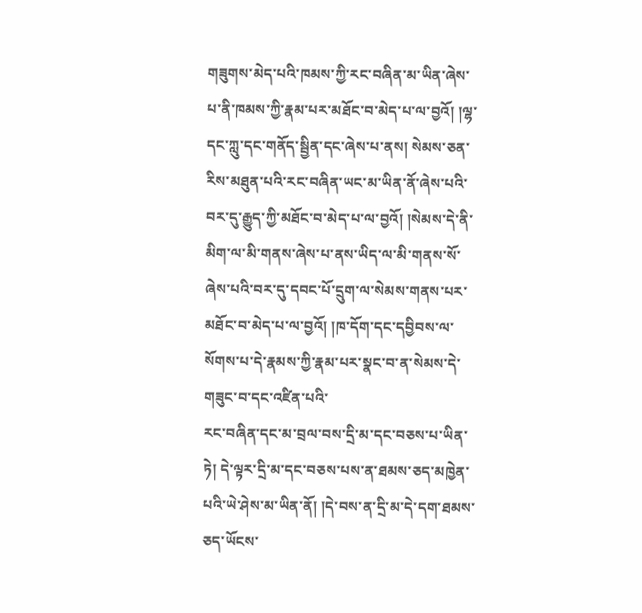གཟུགས་མེད་པའི་ཁམས་ཀྱི་རང་བཞིན་མ་ཡིན་ཞེས་པ་ནི་ཁམས་ཀྱི་རྣམ་པར་མཐོང་བ་མེད་པ་ལ་བྱའོ། །ལྷ་དང་ཀླུ་དང་གནོད་སྦྱིན་དང་ཞེས་པ་ནས། སེམས་ཅན་རིས་མཐུན་པའི་རང་བཞིན་ཡང་མ་ཡིན་ནོ་ཞེས་པའི་བར་དུ་རྒྱུད་ཀྱི་མཐོང་བ་མེད་པ་ལ་བྱའོ། །སེམས་དེ་ནི་མིག་ལ་མི་གནས་ཞེས་པ་ནས་ཡིད་ལ་མི་གནས་སོ་ཞེས་པའི་བར་དུ་དབང་པོ་དྲུག་ལ་སེམས་གནས་པར་མཐོང་བ་མེད་པ་ལ་བྱའོ། །ཁ་དོག་དང་དབྱིབས་ལ་སོགས་པ་དེ་རྣམས་ཀྱི་རྣམ་པར་སྣང་བ་ན་སེམས་དེ་གཟུང་བ་དང་འཛིན་པའི་
རང་བཞིན་དང་མ་བྲལ་བས་དྲི་མ་དང་བཅས་པ་ཡིན་ཏེ། དེ་ལྟར་དྲི་མ་དང་བཅས་པས་ན་ཐམས་ཅད་མཁྱེན་པའི་ཡེ་ཤེས་མ་ཡིན་ནོ། །དེ་བས་ན་དྲི་མ་དེ་དག་ཐམས་ཅད་ཡོངས་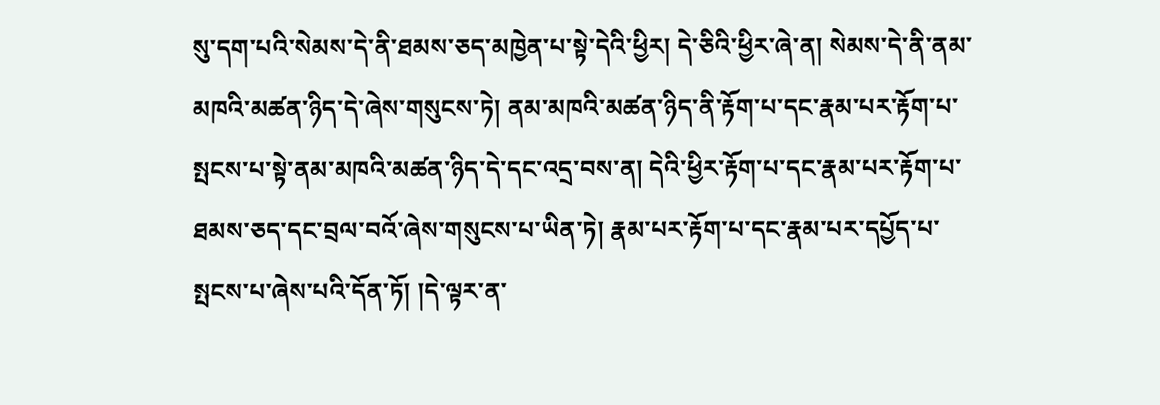སུ་དག་པའི་སེམས་དེ་ནི་ཐམས་ཅད་མཁྱེན་པ་སྟེ་དེའི་ཕྱིར། དེ་ཅིའི་ཕྱིར་ཞེ་ན། སེམས་དེ་ནི་ནམ་མཁའི་མཚན་ཉིད་དེ་ཞེས་གསུངས་ཏེ། ནམ་མཁའི་མཚན་ཉིད་ནི་རྟོག་པ་དང་རྣམ་པར་རྟོག་པ་སྤངས་པ་སྟེ་ནམ་མཁའི་མཚན་ཉིད་དེ་དང་འདྲ་བས་ན། དེའི་ཕྱིར་རྟོག་པ་དང་རྣམ་པར་རྟོག་པ་ཐམས་ཅད་དང་བྲལ་བའོ་ཞེས་གསུངས་པ་ཡིན་ཏེ། རྣམ་པར་རྟོག་པ་དང་རྣམ་པར་དཔྱོད་པ་སྤངས་པ་ཞེས་པའི་དོན་ཏོ། །དེ་ལྟར་ན་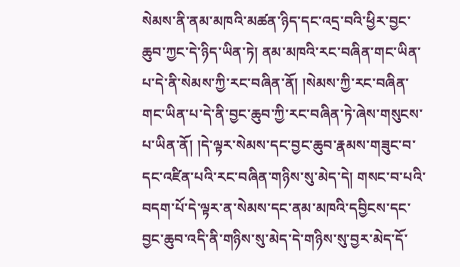སེམས་ནི་ནམ་མཁའི་མཚན་ཉིད་དང་འདྲ་བའི་ཕྱིར་བྱང་ཆུབ་ཀྱང་དེ་ཉིད་ཡིན་ཏེ། ནམ་མཁའི་རང་བཞིན་གང་ཡིན་པ་དེ་ནི་སེམས་ཀྱི་རང་བཞིན་ནོ། །སེམས་ཀྱི་རང་བཞིན་གང་ཡིན་པ་དེ་ནི་བྱང་ཆུབ་ཀྱི་རང་བཞིན་ཏེ་ཞེས་གསུངས་པ་ཡིན་ནོ། །དེ་ལྟར་སེམས་དང་བྱང་ཆུབ་རྣམས་གཟུང་བ་དང་འཛིན་པའི་རང་བཞིན་གཉིས་སུ་མེད་དེ། གསང་བ་པའི་བདག་པོ་དེ་ལྟར་ན་སེམས་དང་ནམ་མཁའི་དབྱིངས་དང་བྱང་ཆུབ་འདི་ནི་གཉིས་སུ་མེད་དེ་གཉིས་སུ་བྱར་མེད་དོ་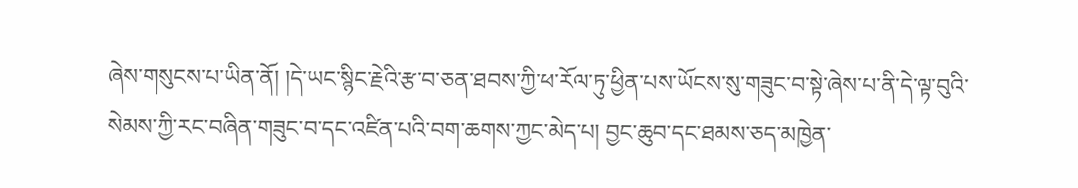ཞེས་གསུངས་པ་ཡིན་ནོ། །དེ་ཡང་སྙིང་རྗེའི་རྩ་བ་ཅན་ཐབས་ཀྱི་ཕ་རོལ་ཏུ་ཕྱིན་པས་ཡོངས་སུ་གཟུང་བ་སྟེ་ཞེས་པ་ནི་དེ་ལྟ་བུའི་སེམས་ཀྱི་རང་བཞིན་གཟུང་བ་དང་འཛིན་པའི་བག་ཆགས་ཀྱང་མེད་པ། བྱང་ཆུབ་དང་ཐམས་ཅད་མཁྱེན་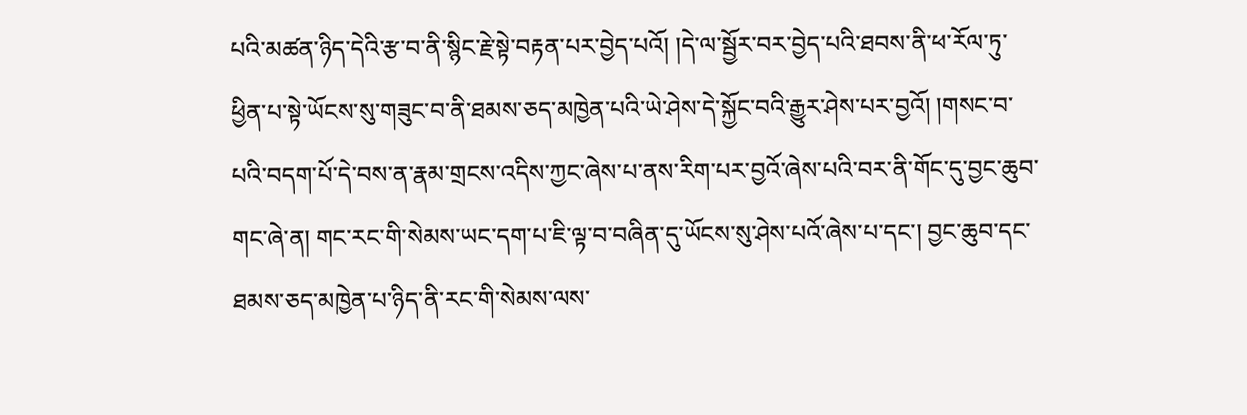པའི་མཚན་ཉིད་དེའི་རྩ་བ་ནི་སྙིང་རྗེ་སྟེ་བརྟན་པར་བྱེད་པའོ། །དེ་ལ་སྦྱོར་བར་བྱེད་པའི་ཐབས་ནི་ཕ་རོལ་ཏུ་ཕྱིན་པ་སྟེ་ཡོངས་སུ་གཟུང་བ་ནི་ཐམས་ཅད་མཁྱེན་པའི་ཡེ་ཤེས་དེ་སྐྱོང་བའི་རྒྱུར་ཤེས་པར་བྱའོ། །གསང་བ་པའི་བདག་པོ་དེ་བས་ན་རྣམ་གྲངས་འདིས་ཀྱང་ཞེས་པ་ནས་རིག་པར་བྱའོ་ཞེས་པའི་བར་ནི་གོང་དུ་བྱང་ཆུབ་གང་ཞེ་ན། གང་རང་གི་སེམས་ཡང་དག་པ་ཇི་ལྟ་བ་བཞིན་དུ་ཡོངས་སུ་ཤེས་པའོ་ཞེས་པ་དང་། བྱང་ཆུབ་དང་ཐམས་ཅད་མཁྱེན་པ་ཉིད་ནི་རང་གི་སེམས་ལས་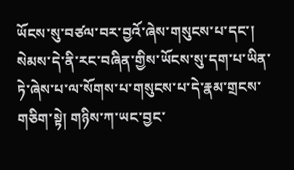ཡོངས་སུ་བཙལ་བར་བྱའོ་ཞེས་གསུངས་པ་དང་། སེམས་དེ་ནི་རང་བཞིན་གྱིས་ཡོངས་སུ་དག་པ་ཡིན་ཏེ་ཞེས་པ་ལ་སོགས་པ་གསུངས་པ་དེ་རྣམ་གྲངས་གཅིག་སྟེ། གཉིས་ཀ་ཡང་བྱང་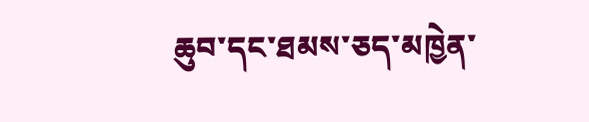ཆུབ་དང་ཐམས་ཅད་མཁྱེན་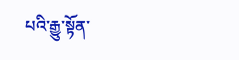པའི་རྒྱུ་སྟོན་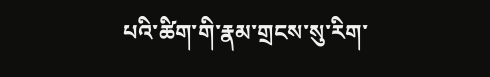པའི་ཚིག་གི་རྣམ་གྲངས་སུ་རིག་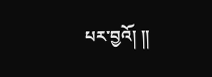པར་བྱའོ། །།